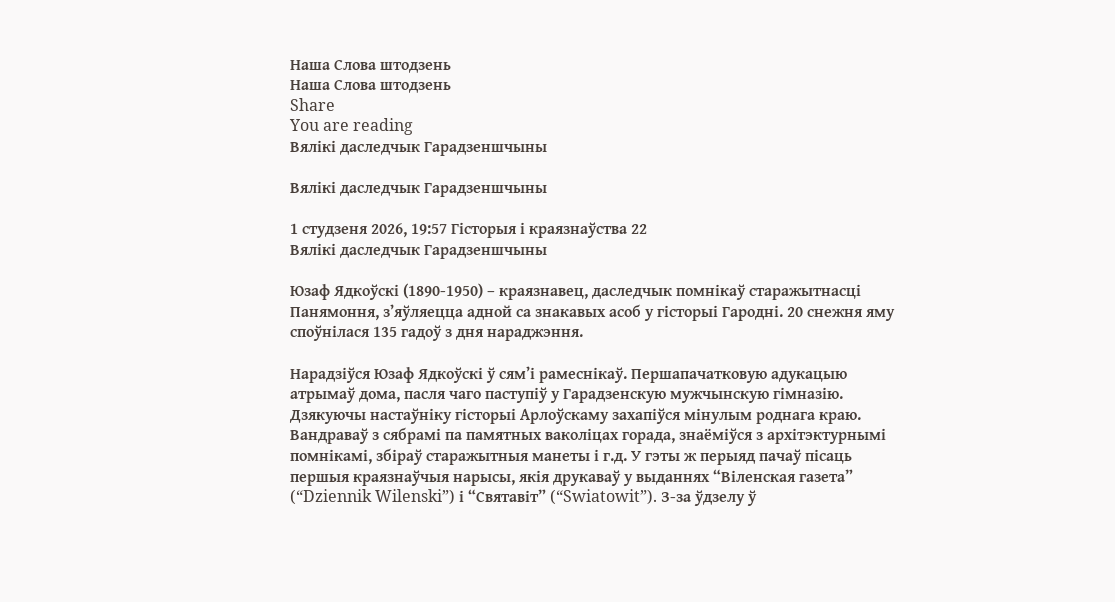Наша Слова штодзень
Наша Слова штодзень
Share
You are reading
Вялікі даследчык Гарадзеншчыны

Вялікі даследчык Гарадзеншчыны

1 студзеня 2026, 19:57 Гісторыя і краязнаўства 22
Вялікі даследчык Гарадзеншчыны

Юзаф Ядкоўскі (1890-1950) – краязнавец, даследчык помнікаў старажытнасці Панямоння, з’яўляецца адной са знакавых асоб у гісторыі Гародні. 20 снежня яму споўнілася 135 гадоў з дня нараджэння.

Нарадзіўся Юзаф Ядкоўскі ў сям’і рамеснікаў. Першапачатковую адукацыю атрымаў дома, пасля чаго паступіў у Гарадзенскую мужчынскую гімназію. Дзякуючы настаўніку гісторыі Арлоўскаму захапіўся мінулым роднага краю. Вандраваў з сябрамі па памятных ваколіцах горада, знаёміўся з архітэктурнымі помнікамі, збіраў старажытныя манеты і г.д. У гэты ж перыяд пачаў пісаць першыя краязнаўчыя нарысы, якія друкаваў у выданнях “Віленская газета” (“Dziennik Wilenski”) і “Святавіт” (“Swiatowit”). З-за ўдзелу ў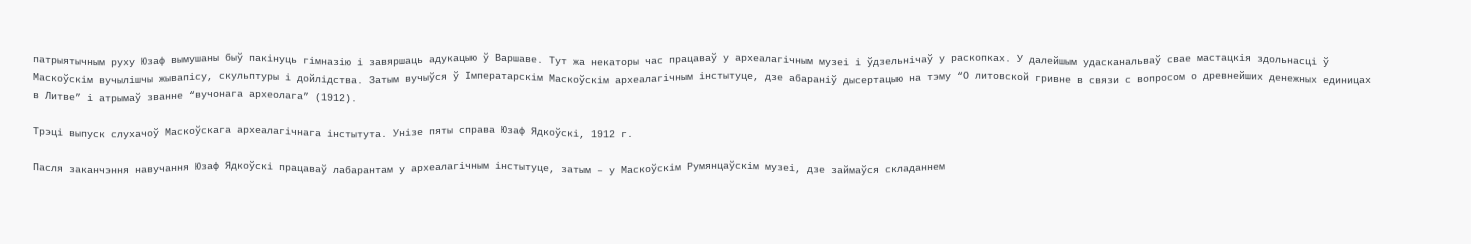патрыятычным руху Юзаф вымушаны быў пакінуць гімназію і завяршаць адукацыю ў Варшаве. Тут жа некаторы час працаваў у археалагічным музеі і ўдзельнічаў у раскопках. У далейшым удасканальваў свае мастацкія здольнасці ў Маскоўскім вучылішчы жывапісу, скульптуры і дойлідства. Затым вучыўся ў Імператарскім Маскоўскім археалагічным інстытуце, дзе абараніў дысертацыю на тэму “О литовской гривне в связи с вопросом о древнейших денежных единицах в Литве” і атрымаў званне “вучонага археолага” (1912).

Трэці выпуск слухачоў Маскоўскага археалагічнага інстытута. Унізе пяты справа Юзаф Ядкоўскі, 1912 г.

Пасля заканчэння навучання Юзаф Ядкоўскі працаваў лабарантам у археалагічным інстытуце, затым – у Маскоўскім Румянцаўскім музеі, дзе займаўся складаннем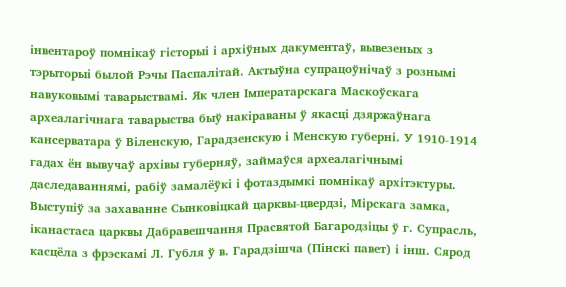інвентароў помнікаў гісторыі і архіўных дакументаў, вывезеных з тэрыторыі былой Рэчы Паспалітай. Актыўна супрацоўнічаў з рознымі навуковымі таварыствамі. Як член Імператарскага Маскоўскага археалагічнага таварыства быў накіраваны ў якасці дзяржаўнага кансерватара ў Віленскую, Гарадзенскую і Менскую губерні. У 1910-1914 гадах ён вывучаў архівы губерняў, займаўся археалагічнымі даследаваннямі, рабіў замалёўкі і фотаздымкі помнікаў архітэктуры. Выступіў за захаванне Сынковіцкай царквы-цвердзі, Мірскага замка, іканастаса царквы Дабравешчання Прасвятой Багародзіцы ў г. Супрасль, касцёла з фрэскамі Л. Губля ў в. Гарадзішча (Пінскі павет) і інш. Сярод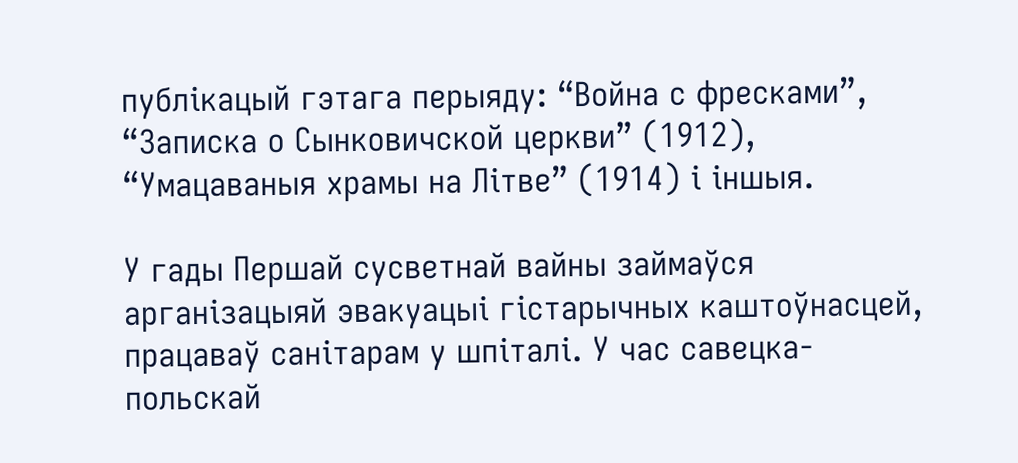публікацый гэтага перыяду: “Война с фресками”, “Записка о Сынковичской церкви” (1912), “Умацаваныя храмы на Літве” (1914) і іншыя.

У гады Першай сусветнай вайны займаўся арганізацыяй эвакуацыі гістарычных каштоўнасцей, працаваў санітарам у шпіталі. У час савецка-польскай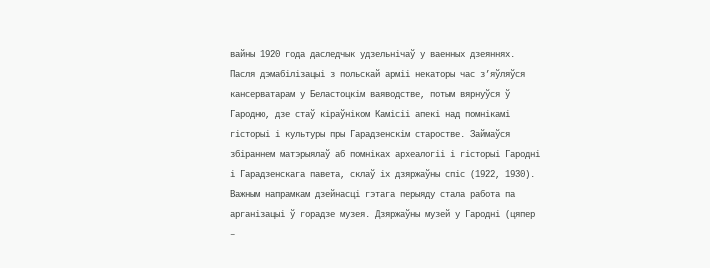вайны 1920 года даследчык удзельнічаў у ваенных дзеяннях. Пасля дэмабілізацыі з польскай арміі некаторы час з’яўляўся кансерватарам у Беластоцкім ваяводстве, потым вярнуўся ў Гародню, дзе стаў кіраўніком Камісіі апекі над помнікамі гісторыі і культуры пры Гарадзенскім старостве. Займаўся збіраннем матэрыялаў аб помніках археалогіі і гісторыі Гародні і Гарадзенскага павета, склаў іх дзяржаўны спіс (1922, 1930). Важным напрамкам дзейнасці гэтага перыяду стала работа па арганізацыі ў горадзе музея. Дзяржаўны музей у Гародні (цяпер –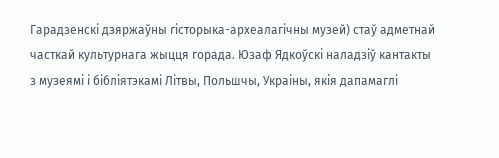Гарадзенскі дзяржаўны гісторыка-археалагічны музей) стаў адметнай часткай культурнага жыцця горада. Юзаф Ядкоўскі наладзіў кантакты з музеямі і бібліятэкамі Літвы, Польшчы, Украіны, якія дапамаглі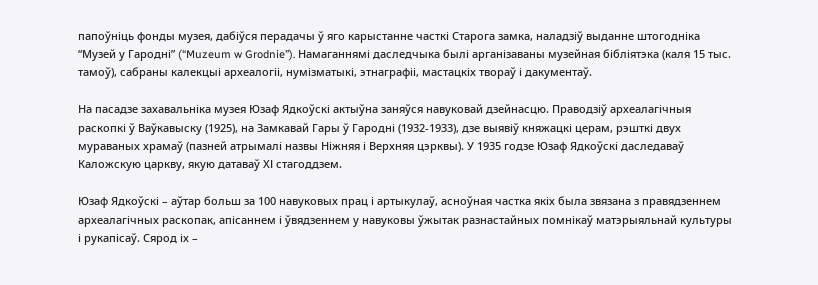папоўніць фонды музея, дабіўся перадачы ў яго карыстанне часткі Старога замка, наладзіў выданне штогодніка “Музей у Гародні” (“Muzeum w Grodnie”). Намаганнямі даследчыка былі арганізаваны музейная бібліятэка (каля 15 тыс. тамоў), сабраны калекцыі археалогіі, нумізматыкі, этнаграфіі, мастацкіх твораў і дакументаў.

На пасадзе захавальніка музея Юзаф Ядкоўскі актыўна заняўся навуковай дзейнасцю. Праводзіў археалагічныя раскопкі ў Ваўкавыску (1925), на Замкавай Гары ў Гародні (1932-1933), дзе выявіў княжацкі церам, рэшткі двух мураваных храмаў (пазней атрымалі назвы Ніжняя і Верхняя цэрквы). У 1935 годзе Юзаф Ядкоўскі даследаваў Каложскую царкву, якую датаваў ХІ стагоддзем.

Юзаф Ядкоўскі – аўтар больш за 100 навуковых прац і артыкулаў, асноўная частка якіх была звязана з правядзеннем археалагічных раскопак, апісаннем і ўвядзеннем у навуковы ўжытак разнастайных помнікаў матэрыяльнай культуры і рукапісаў. Сярод іх –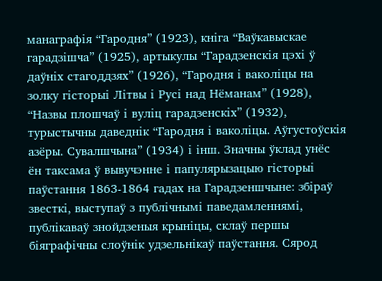манаграфія “Гародня” (1923), кніга “Ваўкавыскае гарадзішча” (1925), артыкулы “Гарадзенскія цэхі ў даўніх стагоддзях” (1926), “Гародня і ваколіцы на золку гісторыі Літвы і Русі над Нёманам” (1928), “Назвы плошчаў і вуліц гарадзенскіх” (1932), турыстычны даведнік “Гародня і ваколіцы. Аўгустоўскія азёры. Сувалшчына” (1934) і інш. Значны ўклад унёс ён таксама ў вывучэнне і папулярызацыю гісторыі паўстання 1863-1864 гадах на Гарадзеншчыне: збіраў звесткі, выступаў з публічнымі паведамленнямі, публікаваў знойдзеныя крыніцы, склаў першы біяграфічны слоўнік удзельнікаў паўстання. Сярод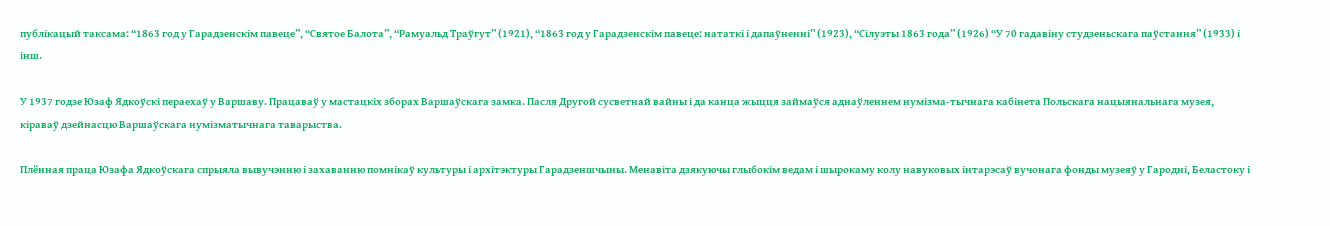публікацый таксама: “1863 год у Гарадзенскім павеце”, “Святое Балота”, “Рамуальд Траўгут” (1921), “1863 год у Гарадзенскім павеце: нататкі і дапаўненні” (1923), “Сілуэты 1863 года” (1926) “У 70 гадавіну студзеньскага паўстання” (1933) і інш.

У 1937 годзе Юзаф Ядкоўскі пераехаў у Варшаву. Працаваў у мастацкіх зборах Варшаўскага замка. Пасля Другой сусветнай вайны і да канца жыцця займаўся аднаўленнем нумізма-тычнага кабінета Польскага нацыянальнага музея, кіраваў дзейнасцю Варшаўскага нумізматычнага таварыства.

Плённая праца Юзафа Ядкоўскага спрыяла вывучэнню і захаванню помнікаў культуры і архітэктуры Гарадзеншчыны. Менавіта дзякуючы глыбокім ведам і шырокаму колу навуковых інтарэсаў вучонага фонды музеяў у Гародні, Беластоку і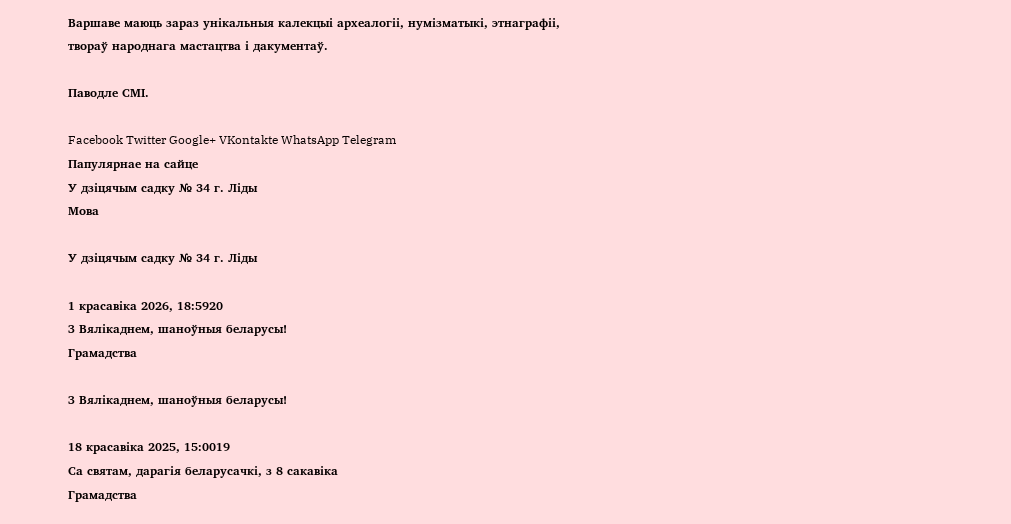Варшаве маюць зараз унікальныя калекцыі археалогіі, нумізматыкі, этнаграфіі, твораў народнага мастацтва і дакументаў.

Паводле СМІ.

Facebook Twitter Google+ VKontakte WhatsApp Telegram
Папулярнае на сайце
У дзіцячым садку № 34 г. Ліды
Мова

У дзіцячым садку № 34 г. Ліды

1 красавіка 2026, 18:5920
З Вялікаднем, шаноўныя беларусы!
Грамадства

З Вялікаднем, шаноўныя беларусы!

18 красавіка 2025, 15:0019
Са святам, дарагія беларусачкі, з 8 сакавіка
Грамадства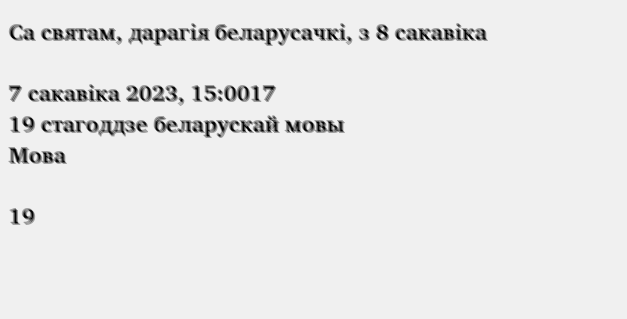Са святам, дарагія беларусачкі, з 8 сакавіка

7 сакавіка 2023, 15:0017
19 стагоддзе беларускай мовы
Мова

19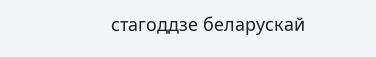стагоддзе беларускай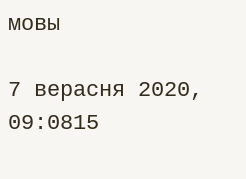мовы

7 верасня 2020, 09:0815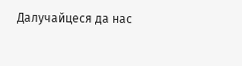Далучайцеся да нас